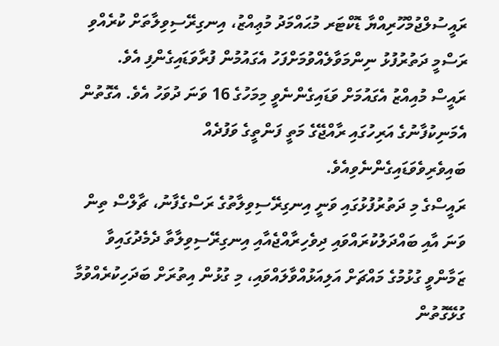ރައީސުލްޖުމްހޫރިއްޔާ ޑޮކްޓަރ މުޙައްމަދު މުޢިއްޒު، އިނގިރޭސިވިލާތަށް ކުރެއްވި ރަސްމީ ދަތުރުފުޅު ނިންމަވާލެއްވުމަށްފަހު އެގައުމުން ފުރާވަޑައިގެންފި އެވެ.
ރައީސް މުއިއްޒު އެގައުމަށް ވަޑައިގެންނެވީ މިމަހުގެ 16 ވަނަ ދުވަހު އެވެ. އެގޮތުން އެމަނިކުފާނުގެ އަރިހުގައި ރާއްޖޭގެ މަތީ ފަންތީގެ ވަފުދެއް ބައިވެރިވެވަޑައިގެންނެވިއެވެ.
ރައީސްގެ މި ދަތުރުފުޅުގައި ވަނީ އިނގިރޭސިވިލާތުގެ ރަސްގެފާނު، ޗާލްސް ތިން ވަނަ އާއި ބައްދަލުކުރައްވައި ދިވެހިރާއްޖެއާއި އިނގިރޭސިވިލާތާ ދެމެދުގައިވާ ޒަމާންވީ ގުޅުމުގެ މައްޗަށް އަލިއަޅުއްވާލައްވައި، މި ގުޅުން އިތުރަށް ބަދަހިކުރެއްވުމާ ގުޅޭގޮތުން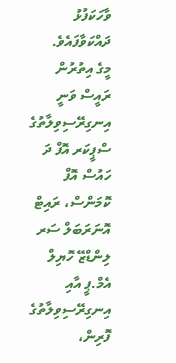ވާހަކަފުޅު ދައްކަވާފައެވެ.
މީގެ އިތުރުން ރައީސް ވަނީ އިނގިރޭސިވިލާތުގެ ސްޕީކަރ އޮފް ދަ ހައުސް އޮފް ކޮމަންސް، ރައިޓް އޮނަރަބަލް ސަރ ލިންޑްޒޭ ހޮޔިލް އެމް.ޕީ އާއި އިނގިރޭސިވިލާތުގެ ފޮރިން،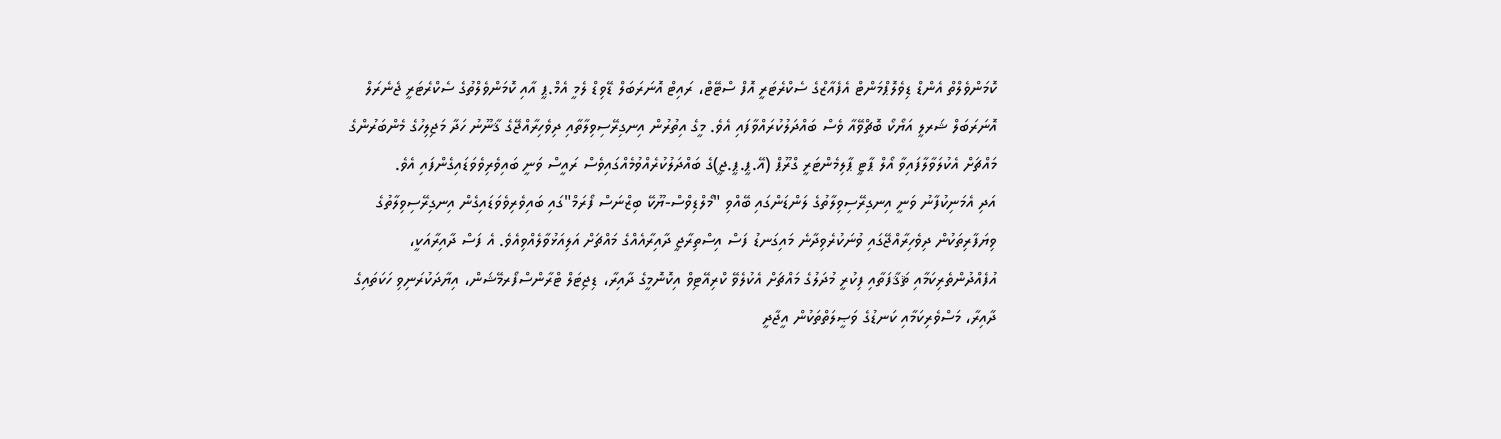ކޮމަންވެލްތް އެންޑް ޑިވެލޮޕްމަންޓް އެފެއާޒްގެ ސެކްރެޓަރީ އޮފް ސްޓޭޓް، ރައިޓް އޮނަރަބަލް ޑޭވިޑް ލެމީ އެމް.ޕީ އާއި ކޮމަންވެލްތުގެ ސެކްރެޓަރީ ޖެނެރަލް އޮނަރަބަލް ޝަރލީ އަޔޯކޯ ބޮޗްވޭއާ ވެސް ބައްދަލުކުރައްވާފައި އެވެ. މީގެ އިތުރުން އިނގިރޭސިވިލާތާއި ދިވެހިރާއްޖޭގެ ޤާނޫނު ހަދާ މަޖިލިހުގެ މެންބަރުންގެ މައްޗަށް އެކުލަވާލާފައިވާ އޯލް ޕާޓީ ޕާލިމެންޓަރީ ގްރޫޕް (އޭ.ޕީ.ޕީ.ޖީ)ގެ ބައްދަލުކުރެއްވުމެއްގައިވެސް ރައީސް ވަނީ ބައިވެރިވެވަޑައިގެންފައި އެވެ.
އަދި އެމަނިކުފާނު ވަނީ އިނގިރޭސިވިލާތުގެ ލަންޑަންގައި ބޭއްވި "މޯލްޑިވްސް-ޔޫކޭ ބިޒްނަސް ފޯރަމް"ގައި ބައިވެރިވެވަޑައިގެން އިނގިރޭސިވިލާތުގެ ވިޔަފާރިތަކުން ދިވެހިރާއްޖޭގައި ވުނަކުރެވިދާނެ މައިގަނޑު ފަސް އިސްތިރާޖީ ދާއިރާއެއްގެ މައްޗަށް އަލިއަޅުވާލެއްވިއެވެ. އެ ފަސް ދާއިރާއަކީ، އުފެއްދުންތެރިކަމާއި ޘަޤާފަތާއި ފިކުރީ މުދަލުގެ މައްޗަށް އެކުލެވޭ ކްރިއޭޓިވް އިކޮނޮމީގެ ދާއިރާ، ޑިޖިޓަލް ޓްރާންސްފޯރމޭޝަން، އިޔާދަކުރަނިވި ހަކަތައިގެ ދާއިރާ، މަސްވެރިކަމާއި ކަނޑުގެ ވަޞީލަތްތަކުން އީޖާދީ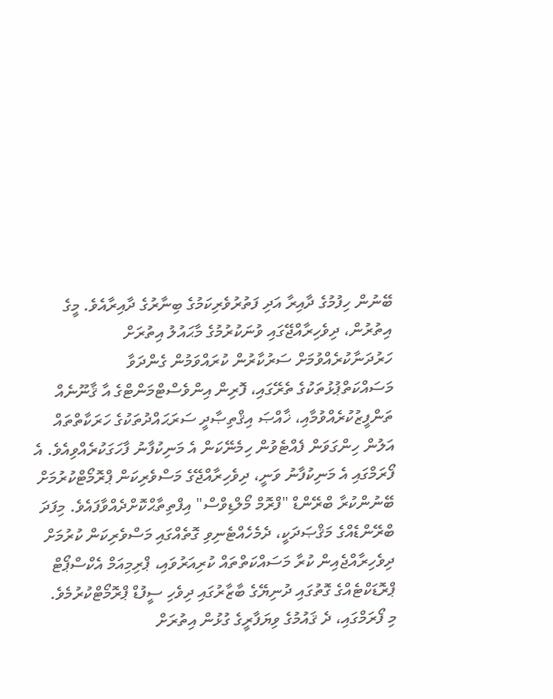ބޭނުން ހިފުމުގެ ދާއިރާ އަދި ފަތުރުވެރިކަމުގެ ބިނާރުގެ ދާއިރާއެވެ. މީގެ އިތުރުން، ދިވެހިރާއްޖޭގައި ވުނަކުރުމުގެ މާޙައުލު އިތުރަށް ހަރުދަނާކުރެއްވުމަށް ސަރުކާރުން ކުރައްވަމުން ގެންދަވާ މަސައްކަތްޕުޅުތަކުގެ ތެރޭގައި، ފޮރިން އިންވެސްޓްމަންޓްގެ އާ ޤާނޫނެއް ތަންފީޒުކުރެއްވުމާއި، ޚާއްޞަ އިޤްތިޞާދީ ސަރަޙައްދުތަކުގެ ހަރަކާތްތައް އަލުން ހިންގަވަން ފެއްޓެވުން ހިމެނޭކަން އެ މަނިކުފާނު ފާހަގަކުރެއްވިއެވެ. އެ ފޯރަމްގައި އެ މަނިކުފާނު ވަނީ، ދިވެހިރާއްޖޭގެ މަސްވެރިކަން ޕްރޮމޯޓްކުރުމަށް ބޭނުންކުރާ ބްރޭންޑް "ފްރޮމް މޯލްޑިވްސް" އިފްތިތާޙްކޮށްދެއްވާފައެވެ. މިފަދަ ބްރޭންޑެއްގެ މަޤްޞަދަކީ، ދެމެހެއްޓެނިވި ގޮތެއްގައި މަސްވެރިކަން ކުރުމަށް ދިވެހިރާއްޖެއިން ކުރާ މަސައްކަތްތައް ކުރިއަރުވައި، ޕްރިމިއަމް އެކްސްޕޯޓް ޕްރޮޑަކްޓެއްގެ ގޮތުގައި ދުނިޔޭގެ ބާޒާރުގައި ދިވެހި ސީފުޑް ޕްރޮމޯޓްކުރުމެވެ.
މި ފޯރަމްގައި، ދެ ޤައުމުގެ ވިޔަފާރީގެ ގުޅުން އިތުރަށް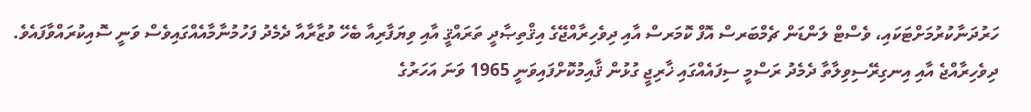ހަރުދަނާކުރުމަށްޓަކައި، ވެސްޓް ލަންޑަން ޗެމްބަރސް އޮފް ކޮމަރސް އާއި ދިވެހިރާއްޖޭގެ އިޤްތިޞާދީ ތަރައްޤީ އާއި ވިޔަފާރިއާ ބެހޭ ވުޒާރާއާ ދެމެދު ފަހުމުނާމާއެއްގައިވެސް ވަނީ ސޮއިކުރައްވާފައެވެ.
ދިވެހިރާއްޖެ އާއި އިނގިރޭސިވިލާތާ ދެމެދު ރަސްމީ ސިފައެއްގައި ޚާރިޖީ ގުޅުން ޤާއިމުކޮށްފައިވަނީ 1965 ވަނަ އަހަރުގެ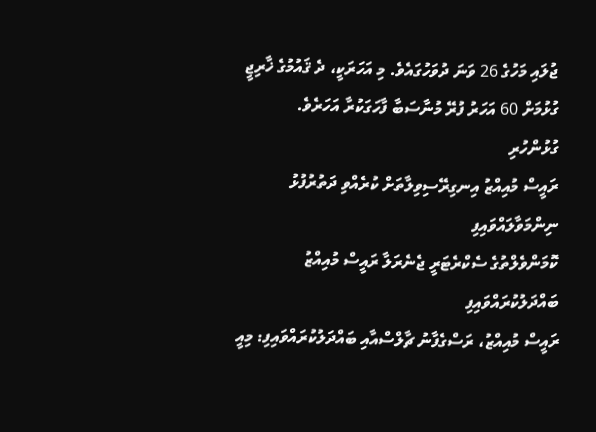ޖުލައި މަހުގެ 26 ވަނަ ދުވަހުގައެވެ. މި އަހަރަކީ، ދެ ޤައުމުގެ ޚާރިޖީ ގުޅުމަށް 60 އަހަރު ފުރޭ މުނާސަބާ ފާހަގަކުރާ އަހަރެވެ.
ގުޅުންހުރި
ރައީސް މުއިއްޒު އިނގިރޭސިވިލާތަށް ކުރެއްވި ދަތުރުފުޅު ނިންމަވާލައްވައިފި
ކޮމަންވެލްތުގެ ސެކްރެޓަރީ ޖެނެރަލާ ރައީސް މުއިއްޒު ބައްދަލުކުރައްވައިފި
ރައީސް މުއިއްޒު، ރަސްގެފާނު ޗާލްސްއާއި ބައްދަލުކުރައްވައިފި: މިއީ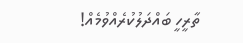ތާރީހީ ބައްދަލުކުރެއްވުމެއް!